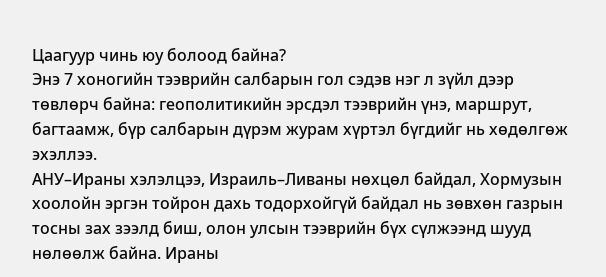Цаагуур чинь юу болоод байна?
Энэ 7 хоногийн тээврийн салбарын гол сэдэв нэг л зүйл дээр төвлөрч байна: геополитикийн эрсдэл тээврийн үнэ, маршрут, багтаамж, бүр салбарын дүрэм журам хүртэл бүгдийг нь хөдөлгөж эхэллээ.
АНУ–Ираны хэлэлцээ, Израиль–Ливаны нөхцөл байдал, Хормузын хоолойн эргэн тойрон дахь тодорхойгүй байдал нь зөвхөн газрын тосны зах зээлд биш, олон улсын тээврийн бүх сүлжээнд шууд нөлөөлж байна. Ираны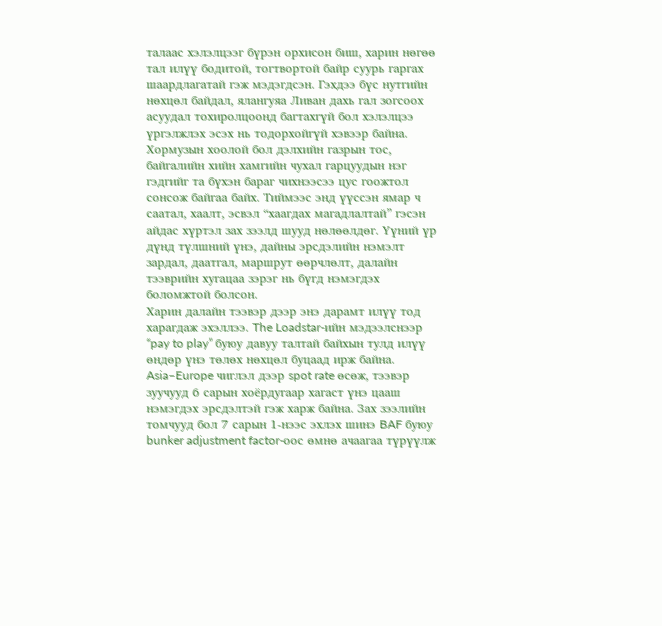талаас хэлэлцээг бүрэн орхисон биш, харин нөгөө тал илүү бодитой, тогтвортой байр суурь гаргах шаардлагатай гэж мэдэгдсэн. Гэхдээ бүс нутгийн нөхцөл байдал, ялангуяа Ливан дахь гал зогсоох асуудал тохиролцоонд багтахгүй бол хэлэлцээ үргэлжлэх эсэх нь тодорхойгүй хэвээр байна.
Хормузын хоолой бол дэлхийн газрын тос, байгалийн хийн хамгийн чухал гарцуудын нэг гэдгийг та бүхэн бараг чихнээсээ цус гоожтол сонсож байгаа байх. Тиймээс энд үүссэн ямар ч саатал, хаалт, эсвэл “хаагдах магадлалтай” гэсэн айдас хүртэл зах зээлд шууд нөлөөлдөг. Үүний үр дүнд түлшний үнэ, дайны эрсдэлийн нэмэлт зардал, даатгал, маршрут өөрчлөлт, далайн тээврийн хугацаа зэрэг нь бүгд нэмэгдэх боломжтой болсон.
Харин далайн тээвэр дээр энэ дарамт илүү тод харагдаж эхэллээ. The Loadstar-ийн мэдээлснээр “pay to play” буюу давуу талтай байхын тулд илүү өндөр үнэ төлөх нөхцөл буцаад ирж байна. Asia–Europe чиглэл дээр spot rate өсөж, тээвэр зуучууд 6 сарын хоёрдугаар хагаст үнэ цааш нэмэгдэх эрсдэлтэй гэж харж байна. Зах зээлийн томчууд бол 7 сарын 1-нээс эхлэх шинэ BAF буюу bunker adjustment factor-оос өмнө ачаагаа түрүүлж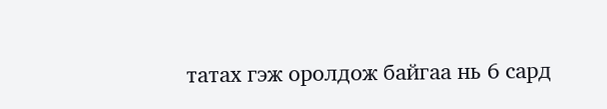татах гэж оролдож байгаа нь 6 сард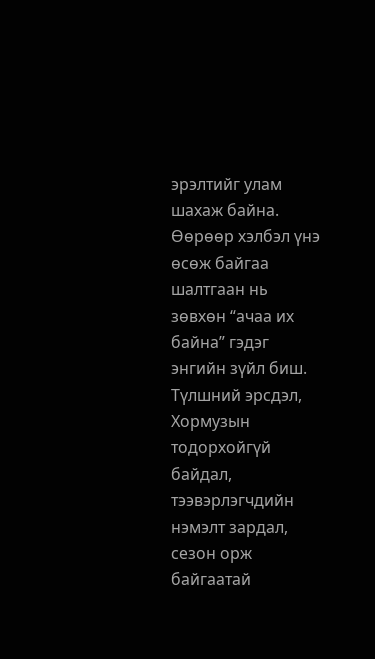эрэлтийг улам шахаж байна.
Өөрөөр хэлбэл үнэ өсөж байгаа шалтгаан нь зөвхөн “ачаа их байна” гэдэг энгийн зүйл биш. Түлшний эрсдэл, Хормузын тодорхойгүй байдал, тээвэрлэгчдийн нэмэлт зардал, сезон орж байгаатай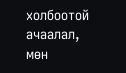холбоотой ачаалал, мөн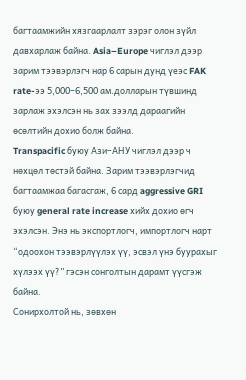багтаамжийн хязгаарлалт зэрэг олон зүйл давхарлаж байна. Asia–Europe чиглэл дээр зарим тээвэрлэгч нар 6 сарын дунд үеэс FAK rate-ээ 5,000–6,500 ам.долларын түвшинд зарлаж эхэлсэн нь зах зээлд дараагийн өсөлтийн дохио болж байна.
Transpacific буюу Ази–АНУ чиглэл дээр ч нөхцөл төстэй байна. Зарим тээвэрлэгчид багтаамжаа багасгаж, 6 сард aggressive GRI буюу general rate increase хийх дохио өгч эхэлсэн. Энэ нь экспортлогч, импортлогч нарт “одоохон тээвэрлүүлэх үү, эсвэл үнэ буурахыг хүлээх үү?” гэсэн сонголтын дарамт үүсгэж байна.
Сонирхолтой нь, зөвхөн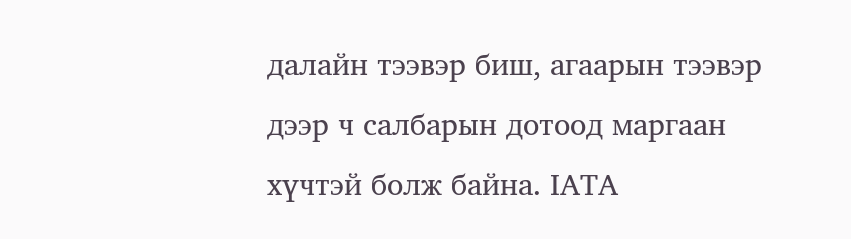далайн тээвэр биш, агаарын тээвэр дээр ч салбарын дотоод маргаан хүчтэй болж байна. IATA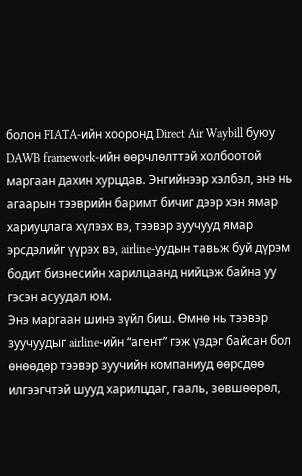болон FIATA-ийн хооронд Direct Air Waybill буюу DAWB framework-ийн өөрчлөлттэй холбоотой маргаан дахин хурцдав. Энгийнээр хэлбэл, энэ нь агаарын тээврийн баримт бичиг дээр хэн ямар хариуцлага хүлээх вэ, тээвэр зуучууд ямар эрсдэлийг үүрэх вэ, airline-уудын тавьж буй дүрэм бодит бизнесийн харилцаанд нийцэж байна уу гэсэн асуудал юм.
Энэ маргаан шинэ зүйл биш. Өмнө нь тээвэр зуучуудыг airline-ийн “агент” гэж үздэг байсан бол өнөөдөр тээвэр зуучийн компаниуд өөрсдөө илгээгчтэй шууд харилцдаг, гааль, зөвшөөрөл,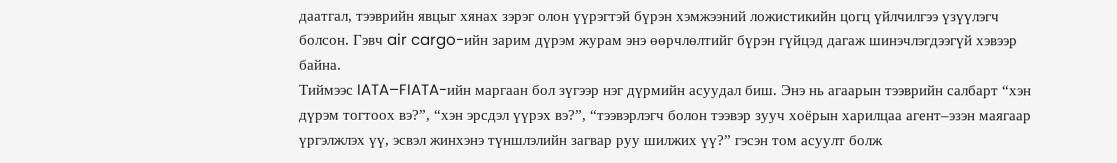даатгал, тээврийн явцыг хянах зэрэг олон үүрэгтэй бүрэн хэмжээний ложистикийн цогц үйлчилгээ үзүүлэгч болсон. Гэвч air cargo-ийн зарим дүрэм журам энэ өөрчлөлтийг бүрэн гүйцэд дагаж шинэчлэгдээгүй хэвээр байна.
Тиймээс IATA–FIATA-ийн маргаан бол зүгээр нэг дүрмийн асуудал биш. Энэ нь агаарын тээврийн салбарт “хэн дүрэм тогтоох вэ?”, “хэн эрсдэл үүрэх вэ?”, “тээвэрлэгч болон тээвэр зууч хоёрын харилцаа агент–эзэн маягаар үргэлжлэх үү, эсвэл жинхэнэ түншлэлийн загвар руу шилжих үү?” гэсэн том асуулт болж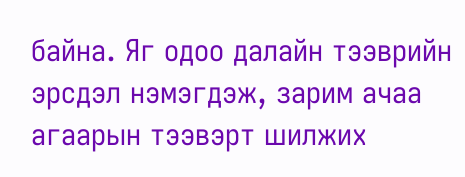байна. Яг одоо далайн тээврийн эрсдэл нэмэгдэж, зарим ачаа агаарын тээвэрт шилжих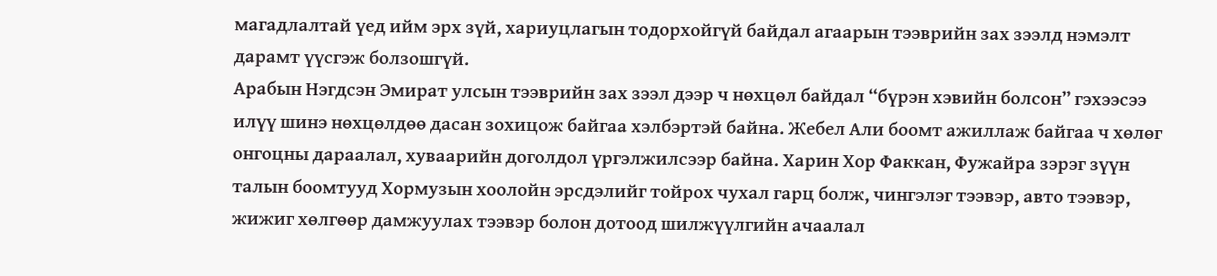магадлалтай үед ийм эрх зүй, хариуцлагын тодорхойгүй байдал агаарын тээврийн зах зээлд нэмэлт дарамт үүсгэж болзошгүй.
Арабын Нэгдсэн Эмират улсын тээврийн зах зээл дээр ч нөхцөл байдал “бүрэн хэвийн болсон” гэхээсээ илүү шинэ нөхцөлдөө дасан зохицож байгаа хэлбэртэй байна. Жебел Али боомт ажиллаж байгаа ч хөлөг онгоцны дараалал, хуваарийн доголдол үргэлжилсээр байна. Харин Хор Факкан, Фужайра зэрэг зүүн талын боомтууд Хормузын хоолойн эрсдэлийг тойрох чухал гарц болж, чингэлэг тээвэр, авто тээвэр, жижиг хөлгөөр дамжуулах тээвэр болон дотоод шилжүүлгийн ачаалал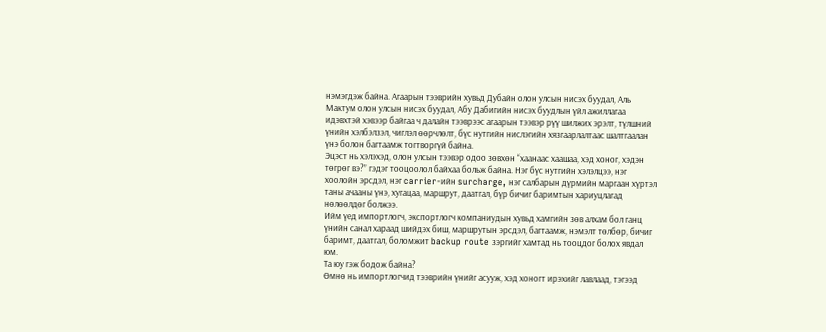нэмэгдэж байна. Агаарын тээврийн хувьд Дубайн олон улсын нисэх буудал, Аль Мактум олон улсын нисэх буудал, Абу Дабигийн нисэх буудлын үйл ажиллагаа идэвхтэй хэвээр байгаа ч далайн тээврээс агаарын тээвэр рүү шилжих эрэлт, түлшний үнийн хэлбэлзэл, чиглэл өөрчлөлт, бүс нутгийн нислэгийн хязгаарлалтаас шалтгаалан үнэ болон багтаамж тогтворгүй байна.
Эцэст нь хэлэхэд, олон улсын тээвэр одоо зөвхөн “хаанаас хаашаа, хэд хоног, хэдэн төгрөг вэ?” гэдэг тооцоолол байхаа больж байна. Нэг бүс нутгийн хэлэлцээ, нэг хоолойн эрсдэл, нэг carrier-ийн surcharge, нэг салбарын дүрмийн маргаан хүртэл таны ачааны үнэ, хугацаа, маршрут, даатгал, бүр бичиг баримтын хариуцлагад нөлөөлдөг болжээ.
Ийм үед импортлогч, экспортлогч компаниудын хувьд хамгийн зөв алхам бол ганц үнийн санал хараад шийдэх биш, маршрутын эрсдэл, багтаамж, нэмэлт төлбөр, бичиг баримт, даатгал, боломжит backup route зэргийг хамтад нь тооцдог болох явдал юм.
Та юу гэж бодож байна?
Өмнө нь импортлогчид тээврийн үнийг асууж, хэд хоногт ирэхийг лавлаад, тэгээд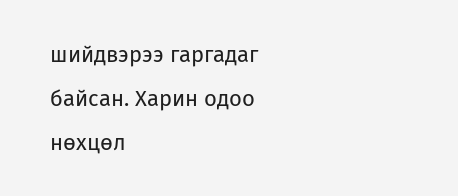шийдвэрээ гаргадаг байсан. Харин одоо нөхцөл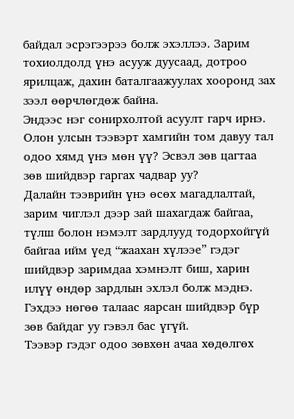байдал эсрэгээрээ болж эхэллээ. Зарим тохиолдолд үнэ асууж дуусаад, дотроо ярилцаж, дахин баталгаажуулах хооронд зах зээл өөрчлөгдөж байна.
Эндээс нэг сонирхолтой асуулт гарч ирнэ.
Олон улсын тээвэрт хамгийн том давуу тал одоо хямд үнэ мөн үү? Эсвэл зөв цагтаа зөв шийдвэр гаргах чадвар уу?
Далайн тээврийн үнэ өсөх магадлалтай, зарим чиглэл дээр зай шахагдаж байгаа, түлш болон нэмэлт зардлууд тодорхойгүй байгаа ийм үед “жаахан хүлээе” гэдэг шийдвэр заримдаа хэмнэлт биш, харин илүү өндөр зардлын эхлэл болж мэднэ. Гэхдээ нөгөө талаас яарсан шийдвэр бүр зөв байдаг уу гэвэл бас үгүй.
Тээвэр гэдэг одоо зөвхөн ачаа хөдөлгөх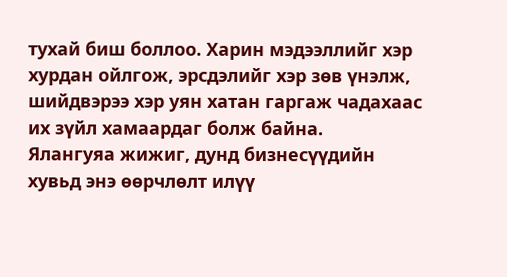тухай биш боллоо. Харин мэдээллийг хэр хурдан ойлгож, эрсдэлийг хэр зөв үнэлж, шийдвэрээ хэр уян хатан гаргаж чадахаас их зүйл хамаардаг болж байна.
Ялангуяа жижиг, дунд бизнесүүдийн хувьд энэ өөрчлөлт илүү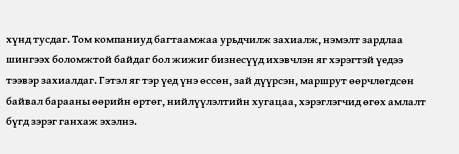хүнд тусдаг. Том компаниуд багтаамжаа урьдчилж захиалж, нэмэлт зардлаа шингээх боломжтой байдаг бол жижиг бизнесүүд ихэвчлэн яг хэрэгтэй үедээ тээвэр захиалдаг. Гэтэл яг тэр үед үнэ өссөн, зай дүүрсэн, маршрут өөрчлөгдсөн байвал барааны өөрийн өртөг, нийлүүлэлтийн хугацаа, хэрэглэгчид өгөх амлалт бүгд зэрэг ганхаж эхэлнэ.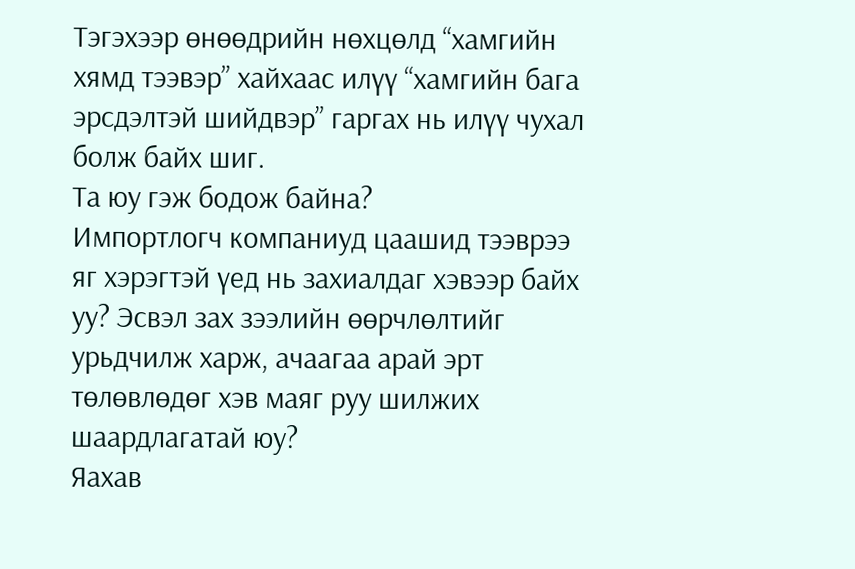Тэгэхээр өнөөдрийн нөхцөлд “хамгийн хямд тээвэр” хайхаас илүү “хамгийн бага эрсдэлтэй шийдвэр” гаргах нь илүү чухал болж байх шиг.
Та юу гэж бодож байна?
Импортлогч компаниуд цаашид тээврээ яг хэрэгтэй үед нь захиалдаг хэвээр байх уу? Эсвэл зах зээлийн өөрчлөлтийг урьдчилж харж, ачаагаа арай эрт төлөвлөдөг хэв маяг руу шилжих шаардлагатай юу?
Яахав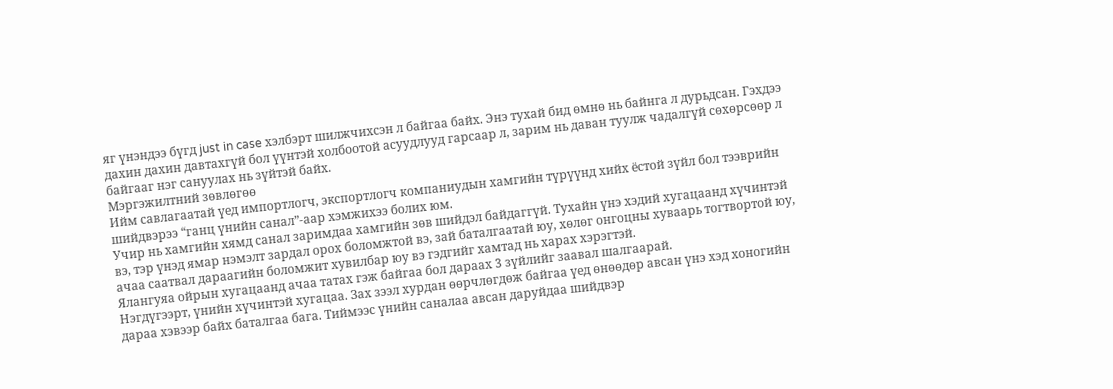яг үнэндээ бүгд just in case хэлбэрт шилжчихсэн л байгаа байх. Энэ тухай бид өмнө нь байнга л дурьдсан. Гэхдээ дахин дахин давтахгүй бол үүнтэй холбоотой асуудлууд гарсаар л, зарим нь даван туулж чадалгүй сөхөрсөөр л байгааг нэг сануулах нь зүйтэй байх.
Мэргэжилтний зөвлөгөө
Ийм савлагаатай үед импортлогч, экспортлогч компаниудын хамгийн түрүүнд хийх ёстой зүйл бол тээврийн шийдвэрээ “ганц үнийн санал”-аар хэмжихээ болих юм.
Учир нь хамгийн хямд санал заримдаа хамгийн зөв шийдэл байдаггүй. Тухайн үнэ хэдий хугацаанд хүчинтэй вэ, тэр үнэд ямар нэмэлт зардал орох боломжтой вэ, зай баталгаатай юу, хөлөг онгоцны хуваарь тогтвортой юу, ачаа саатвал дараагийн боломжит хувилбар юу вэ гэдгийг хамтад нь харах хэрэгтэй.
Ялангуяа ойрын хугацаанд ачаа татах гэж байгаа бол дараах 3 зүйлийг заавал шалгаарай.
Нэгдүгээрт, үнийн хүчинтэй хугацаа. Зах зээл хурдан өөрчлөгдөж байгаа үед өнөөдөр авсан үнэ хэд хоногийн дараа хэвээр байх баталгаа бага. Тиймээс үнийн саналаа авсан даруйдаа шийдвэр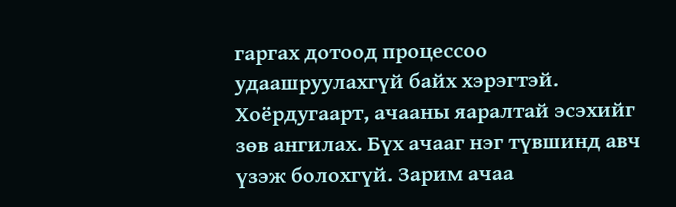гаргах дотоод процессоо удаашруулахгүй байх хэрэгтэй.
Хоёрдугаарт, ачааны яаралтай эсэхийг зөв ангилах. Бүх ачааг нэг түвшинд авч үзэж болохгүй. Зарим ачаа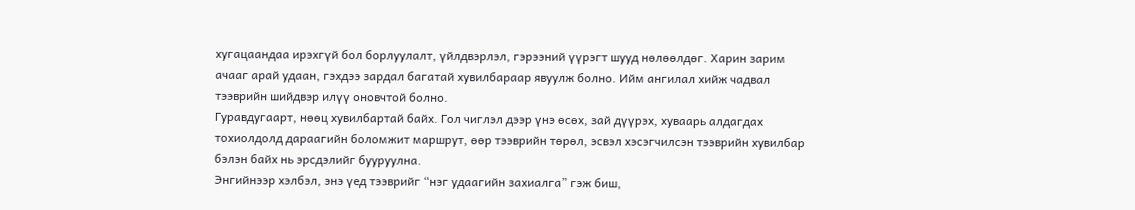хугацаандаа ирэхгүй бол борлуулалт, үйлдвэрлэл, гэрээний үүрэгт шууд нөлөөлдөг. Харин зарим ачааг арай удаан, гэхдээ зардал багатай хувилбараар явуулж болно. Ийм ангилал хийж чадвал тээврийн шийдвэр илүү оновчтой болно.
Гуравдугаарт, нөөц хувилбартай байх. Гол чиглэл дээр үнэ өсөх, зай дүүрэх, хуваарь алдагдах тохиолдолд дараагийн боломжит маршрут, өөр тээврийн төрөл, эсвэл хэсэгчилсэн тээврийн хувилбар бэлэн байх нь эрсдэлийг бууруулна.
Энгийнээр хэлбэл, энэ үед тээврийг “нэг удаагийн захиалга” гэж биш,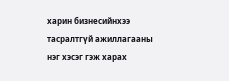харин бизнесийнхээ тасралтгүй ажиллагааны нэг хэсэг гэж харах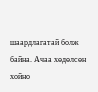шаардлагатай болж байна. Ачаа хөдөлсөн хойно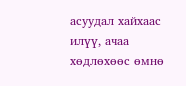асуудал хайхаас илүү, ачаа хөдлөхөөс өмнө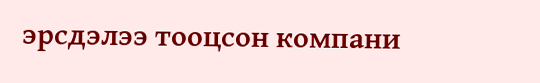эрсдэлээ тооцсон компани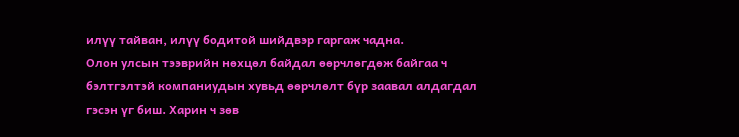илүү тайван, илүү бодитой шийдвэр гаргаж чадна.
Олон улсын тээврийн нөхцөл байдал өөрчлөгдөж байгаа ч бэлтгэлтэй компаниудын хувьд өөрчлөлт бүр заавал алдагдал гэсэн үг биш. Харин ч зөв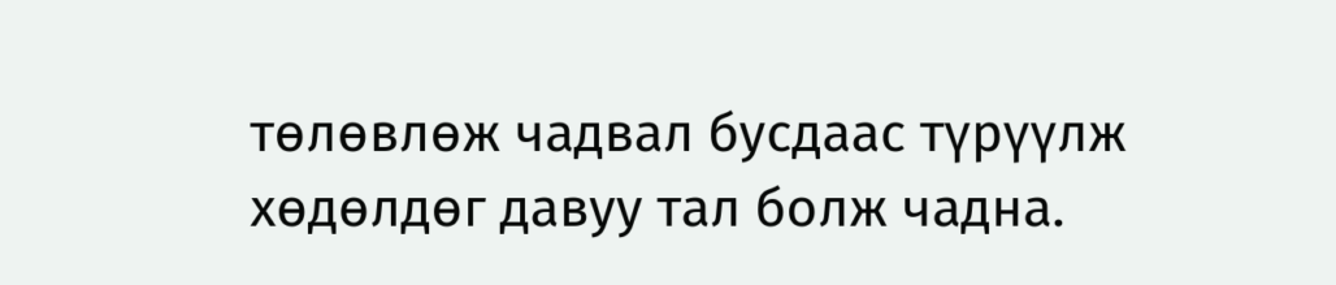төлөвлөж чадвал бусдаас түрүүлж хөдөлдөг давуу тал болж чадна.